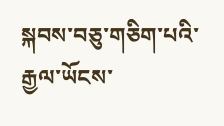སྐབས་བཅུ་གཅིག་པའི་རྒྱལ་ཡོངས་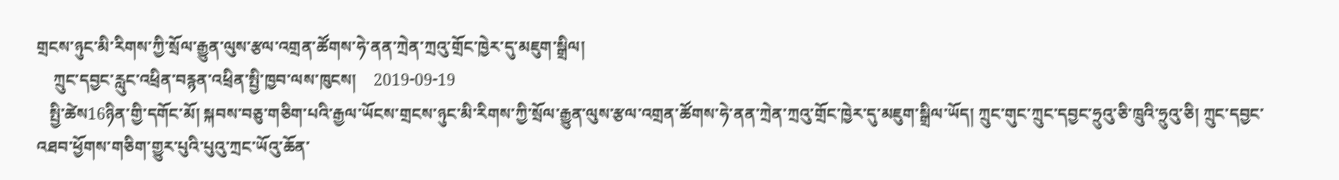གྲངས་ཉུང་མི་རིགས་ཀྱི་སྲོལ་རྒྱུན་ལུས་རྩལ་འགྲན་ཚོགས་ཧེ་ནན་ཀྲེན་ཀྲའུ་གྲོང་ཁྱེར་དུ་མཇུག་སྒྲིལ།
    ཀྲུང་དབྱང་རླུང་འཕྲིན་བརྙན་འཕྲིན་སྤྱི་ཁྱབ་ལས་ཁུངས།    2019-09-19
   སྤྱི་ཚེས16ཉིན་གྱི་དགོང་མོ། སྐབས་བཅུ་གཅིག་པའི་རྒྱལ་ཡོངས་གྲངས་ཉུང་མི་རིགས་ཀྱི་སྲོལ་རྒྱུན་ལུས་རྩལ་འགྲན་ཚོགས་ཧེ་ནན་ཀྲེན་ཀྲའུ་གྲོང་ཁྱེར་དུ་མཇུག་སྒྲིལ་ཡོད། ཀྲུང་གུང་ཀྲུང་དབྱང་ཧྲུའུ་ཅི་ཁྲུའི་ཧྲུའུ་ཅི། ཀྲུང་དབྱང་འཐབ་ཕྱོགས་གཅིག་གྱུར་པུའི་པུའུ་ཀྲང་ཡོའུ་ཆོན་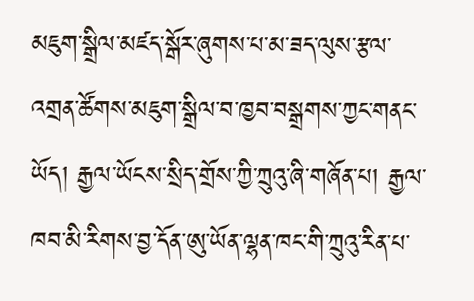མཇུག་སྒྲིལ་མཛད་སྒོར་ཞུགས་པ་མ་ཟད་ལུས་རྩལ་འགྲན་ཚོགས་མཇུག་སྒྲིལ་བ་ཁྱབ་བསྒྲགས་ཀྱང་གནང་ཡོད། རྒྱལ་ཡོངས་སྲིད་གྲོས་ཀྱི་ཀྲུའུ་ཞི་གཞོན་པ། རྒྱལ་ཁབ་མི་རིགས་བྱ་དོན་ཨུ་ཡོན་ལྷན་ཁང་གི་ཀྲུའུ་རིན་པ་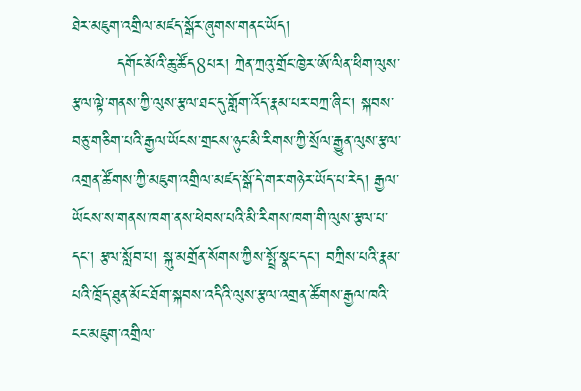ཐེར་མཇུག་འགྲིལ་མཛད་སྒོར་ཞུགས་གནང་ཡོད།
        དགོང་མོའི་ཆུ་ཚོད8པར། ཀྲེན་ཀྲའུ་གྲོང་ཁྱེར་ཨོ་ལིན་ཕིག་ལུས་རྩལ་ལྟེ་གནས་ཀྱི་ལུས་རྩལ་ཐང་དུ་གློག་འོད་རྣམ་པར་བཀྲ་ཞིང་། སྐབས་བཅུ་གཅིག་པའི་རྒྱལ་ཡོངས་གྲངས་ཉུང་མི་རིགས་ཀྱི་སྲོལ་རྒྱུན་ལུས་རྩལ་འགྲན་ཚོགས་ཀྱི་མཇུག་འགྲིལ་མཛད་སྒོ་དེ་གར་གཉེར་ཡོད་པ་རེད། རྒྱལ་ཡོངས་ས་གནས་ཁག་ནས་ཕེབས་པའི་མི་རིགས་ཁག་གི་ལུས་རྩལ་པ་དང་། རྩལ་སློབ་པ། སྐུ་མགྲོན་སོགས་ཀྱིས་སྤྲོ་སྣང་དང་། བཀྲིས་པའི་རྣམ་པའི་ཁྲོད་ཐུན་མོང་ཐོག་སྐབས་འདིའི་ལུས་རྩལ་འགྲན་ཚོགས་རྒྱལ་ཁའི་ངང་མཇུག་འགྲིལ་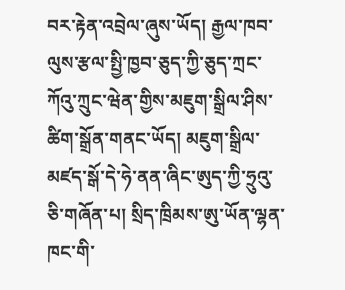བར་རྟེན་འབྲེལ་ཞུས་ཡོད། རྒྱལ་ཁབ་ལུས་རྩལ་སྤྱི་ཁྱབ་ཅུད་ཀྱི་ཅུད་ཀྲང་ཀོའུ་ཀྲུང་ཝེན་གྱིས་མཇུག་སྒྲིལ་ཤིས་ཚིག་སྒྲོན་གནང་ཡོད། མཇུག་སྒྲིལ་མཛད་སྒོ་དེ་ཧེ་ནན་ཞིང་ཨུད་ཀྱི་ཧྲུའུ་ཅི་གཞོན་པ། སྲིད་ཁྲིམས་ཨུ་ཡོན་ལྷན་ཁང་གི་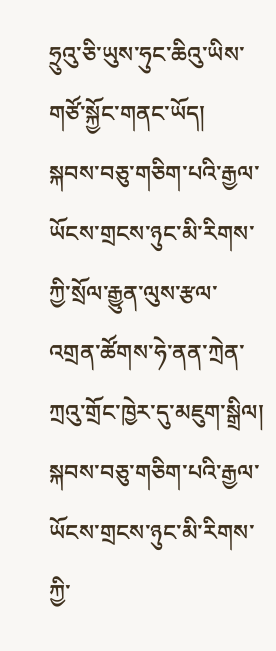ཧྲུའུ་ཅི་ཡུས་ཧུང་ཆིའུ་ཡིས་གཙོ་སྐྱོང་གནང་ཡོད།
སྐབས་བཅུ་གཅིག་པའི་རྒྱལ་ཡོངས་གྲངས་ཉུང་མི་རིགས་ཀྱི་སྲོལ་རྒྱུན་ལུས་རྩལ་འགྲན་ཚོགས་ཧེ་ནན་ཀྲེན་ཀྲའུ་གྲོང་ཁྱེར་དུ་མཇུག་སྒྲིལ།
སྐབས་བཅུ་གཅིག་པའི་རྒྱལ་ཡོངས་གྲངས་ཉུང་མི་རིགས་ཀྱི་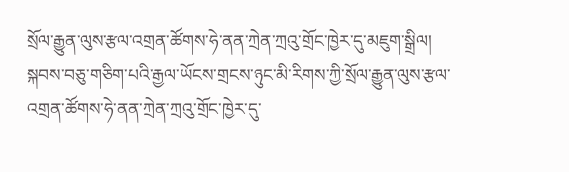སྲོལ་རྒྱུན་ལུས་རྩལ་འགྲན་ཚོགས་ཧེ་ནན་ཀྲེན་ཀྲའུ་གྲོང་ཁྱེར་དུ་མཇུག་སྒྲིལ།
སྐབས་བཅུ་གཅིག་པའི་རྒྱལ་ཡོངས་གྲངས་ཉུང་མི་རིགས་ཀྱི་སྲོལ་རྒྱུན་ལུས་རྩལ་འགྲན་ཚོགས་ཧེ་ནན་ཀྲེན་ཀྲའུ་གྲོང་ཁྱེར་དུ་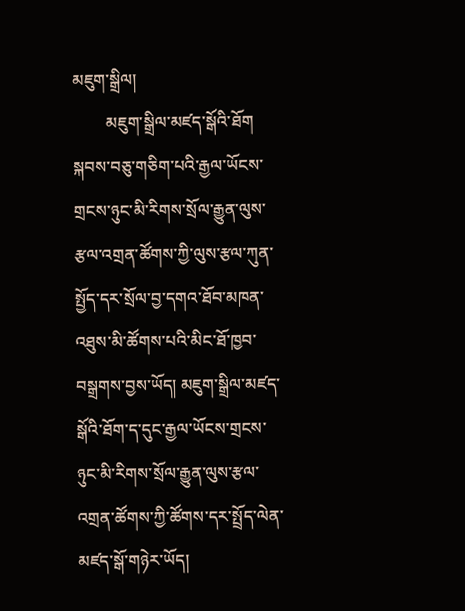མཇུག་སྒྲིལ།
        མཇུག་སྒྲིལ་མཛད་སྒོའི་ཐོག སྐབས་བཅུ་གཅིག་པའི་རྒྱལ་ཡོངས་གྲངས་ཉུང་མི་རིགས་སྲོལ་རྒྱུན་ལུས་རྩལ་འགྲན་ཚོགས་ཀྱི་ལུས་རྩལ་ཀུན་སྤྱོད་དར་སྲོལ་བྱ་དགའ་ཐོབ་མཁན་འཐུས་མི་ཚོགས་པའི་མིང་ཐོ་ཁྱབ་བསྒྲགས་བྱས་ཡོད། མཇུག་སྒྲིལ་མཛད་སྒོའི་ཐོག་ད་དུང་རྒྱལ་ཡོངས་གྲངས་ཉུང་མི་རིགས་སྲོལ་རྒྱུན་ལུས་རྩལ་འགྲན་ཚོགས་ཀྱི་ཚོགས་དར་སྤྲོད་ལེན་མཛད་སྒོ་གཉེར་ཡོད།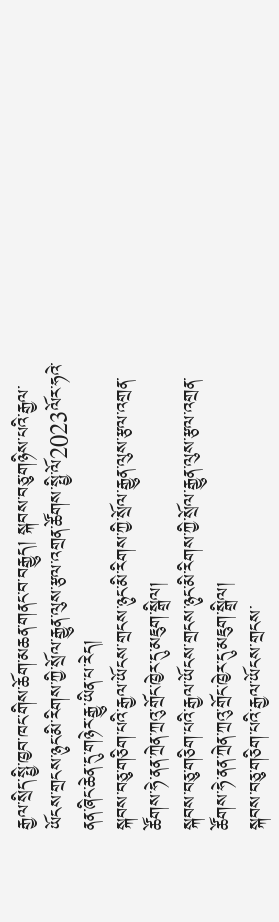རྒྱལ་སྲིད་སྤྱི་ཁྱབ་ཁང་གིས་ཆོག་མཆན་གནང་བ་བརྒྱུད། སྐབས་བཅུ་གཉིས་པའི་རྒྱལ་ཡོངས་གྲངས་ཉུང་མི་རིགས་ཀྱི་སྲོལ་རྒྱུན་ལུས་རྩལ་འགྲན་ཚོགས་སྤྱི་ལོ2023ལོར་ཧའེ་ནན་ཞིང་ཆེན་དུ་གཉེར་རྒྱུ་ཡིན་པ་རེད།
སྐབས་བཅུ་གཅིག་པའི་རྒྱལ་ཡོངས་གྲངས་ཉུང་མི་རིགས་ཀྱི་སྲོལ་རྒྱུན་ལུས་རྩལ་འགྲན་ཚོགས་ཧེ་ནན་ཀྲེན་ཀྲའུ་གྲོང་ཁྱེར་དུ་མཇུག་སྒྲིལ།
སྐབས་བཅུ་གཅིག་པའི་རྒྱལ་ཡོངས་གྲངས་ཉུང་མི་རིགས་ཀྱི་སྲོལ་རྒྱུན་ལུས་རྩལ་འགྲན་ཚོགས་ཧེ་ནན་ཀྲེན་ཀྲའུ་གྲོང་ཁྱེར་དུ་མཇུག་སྒྲིལ།
སྐབས་བཅུ་གཅིག་པའི་རྒྱལ་ཡོངས་གྲངས་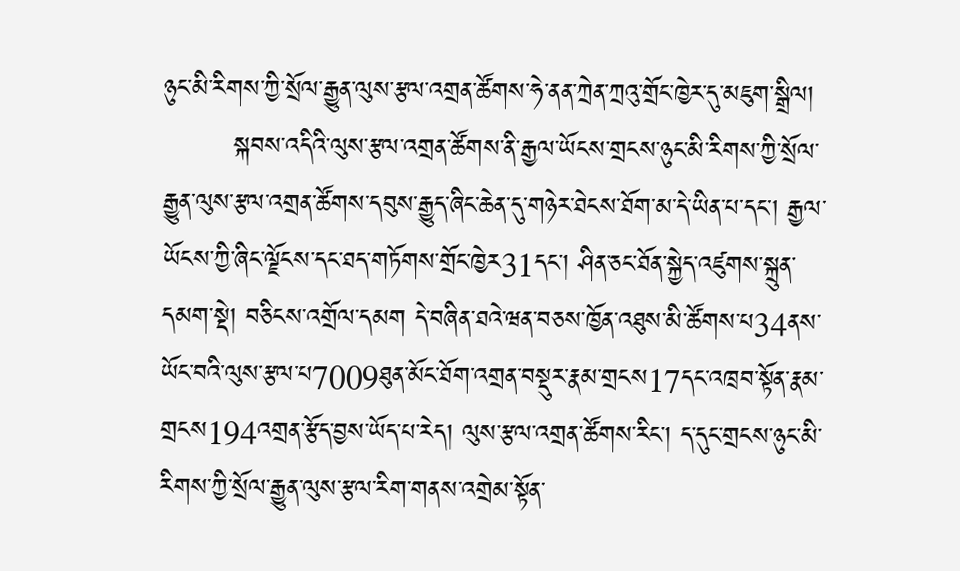ཉུང་མི་རིགས་ཀྱི་སྲོལ་རྒྱུན་ལུས་རྩལ་འགྲན་ཚོགས་ཧེ་ནན་ཀྲེན་ཀྲའུ་གྲོང་ཁྱེར་དུ་མཇུག་སྒྲིལ།
        སྐབས་འདིའི་ལུས་རྩལ་འགྲན་ཚོགས་ནི་རྒྱལ་ཡོངས་གྲངས་ཉུང་མི་རིགས་ཀྱི་སྲོལ་རྒྱུན་ལུས་རྩལ་འགྲན་ཚོགས་དབུས་རྒྱུད་ཞིང་ཆེན་དུ་གཉེར་ཐེངས་ཐོག་མ་དེ་ཡིན་པ་དང་། རྒྱལ་ཡོངས་ཀྱི་ཞིང་ལྗོངས་དང་ཐད་གཏོགས་གྲོང་ཁྱེར31དང་། ཤིན་ཅང་ཐོན་སྐྱེད་འཛུགས་སྐྲུན་དམག་སྡེ། བཅིངས་འགྲོལ་དམག དེ་བཞིན་ཐའེ་ཝན་བཅས་ཁྱོན་འཐུས་མི་ཚོགས་པ34ནས་ཡོང་བའི་ལུས་རྩལ་པ7009ཐུན་མོང་ཐོག་འགྲན་བསྡུར་རྣམ་གྲངས17དང་འཁྲབ་སྟོན་རྣམ་གྲངས194འགྲན་རྩོད་བྱས་ཡོད་པ་རེད། ལུས་རྩལ་འགྲན་ཚོགས་རིང་། ད་དུང་གྲངས་ཉུང་མི་རིགས་ཀྱི་སྲོལ་རྒྱུན་ལུས་རྩལ་རིག་གནས་འགྲེམ་སྟོན་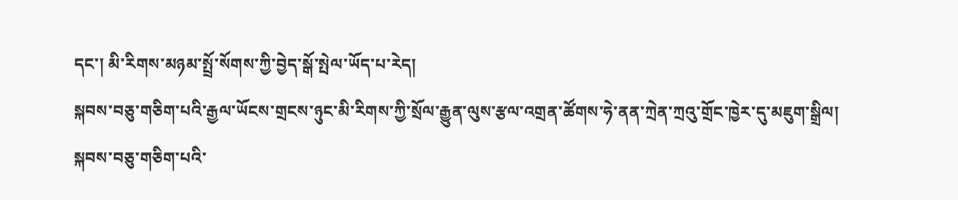དང་། མི་རིགས་མཉམ་སྤྲོ་སོགས་ཀྱི་བྱེད་སྒོ་སྤེལ་ཡོད་པ་རེད།
སྐབས་བཅུ་གཅིག་པའི་རྒྱལ་ཡོངས་གྲངས་ཉུང་མི་རིགས་ཀྱི་སྲོལ་རྒྱུན་ལུས་རྩལ་འགྲན་ཚོགས་ཧེ་ནན་ཀྲེན་ཀྲའུ་གྲོང་ཁྱེར་དུ་མཇུག་སྒྲིལ།
སྐབས་བཅུ་གཅིག་པའི་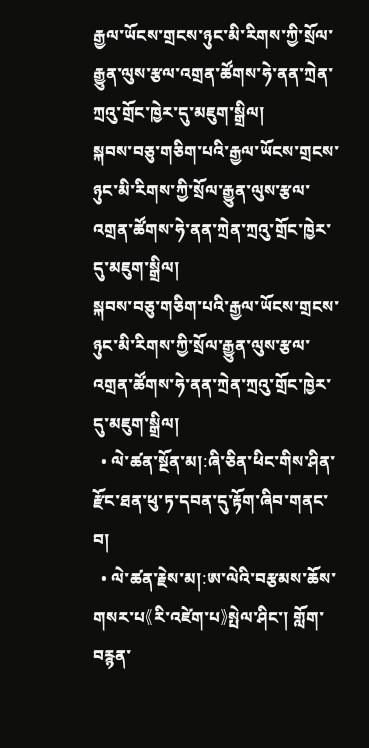རྒྱལ་ཡོངས་གྲངས་ཉུང་མི་རིགས་ཀྱི་སྲོལ་རྒྱུན་ལུས་རྩལ་འགྲན་ཚོགས་ཧེ་ནན་ཀྲེན་ཀྲའུ་གྲོང་ཁྱེར་དུ་མཇུག་སྒྲིལ།
སྐབས་བཅུ་གཅིག་པའི་རྒྱལ་ཡོངས་གྲངས་ཉུང་མི་རིགས་ཀྱི་སྲོལ་རྒྱུན་ལུས་རྩལ་འགྲན་ཚོགས་ཧེ་ནན་ཀྲེན་ཀྲའུ་གྲོང་ཁྱེར་དུ་མཇུག་སྒྲིལ།
སྐབས་བཅུ་གཅིག་པའི་རྒྱལ་ཡོངས་གྲངས་ཉུང་མི་རིགས་ཀྱི་སྲོལ་རྒྱུན་ལུས་རྩལ་འགྲན་ཚོགས་ཧེ་ནན་ཀྲེན་ཀྲའུ་གྲོང་ཁྱེར་དུ་མཇུག་སྒྲིལ།
  • ལེ་ཚན་སྔོན་མ།:ཞི་ཅིན་ཕིང་གིས་ཤིན་རྫོང་ཐན་ཕུ་ཏ་དབན་དུ་རྟོག་ཞིབ་གནང་བ།
  • ལེ་ཚན་རྗེས་མ།:ཨ་ལེའི་བརྩམས་ཆོས་གསར་པ《རི་འཛེག་པ》སྤེལ་ཤིང་། གློག་བརྙན་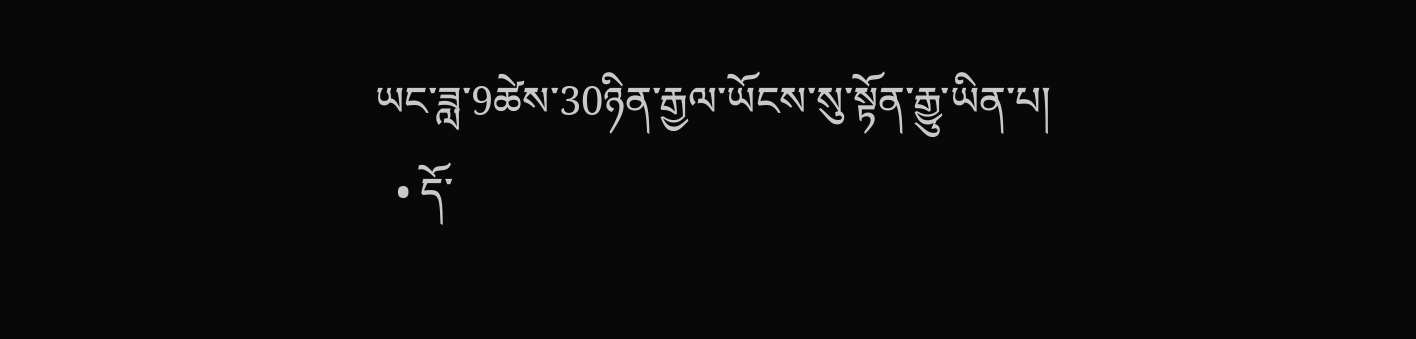ཡང་ཟླ་9ཚེས་30ཉིན་རྒྱལ་ཡོངས་སུ་སྟོན་རྒྱུ་ཡིན་པ།
  • དོ་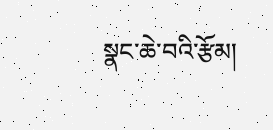སྣང་ཆེ་བའི་རྩོམ།